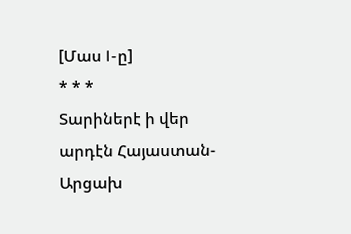[Մաս I-ը]
* * *
Տարիներէ ի վեր արդէն Հայաստան-Արցախ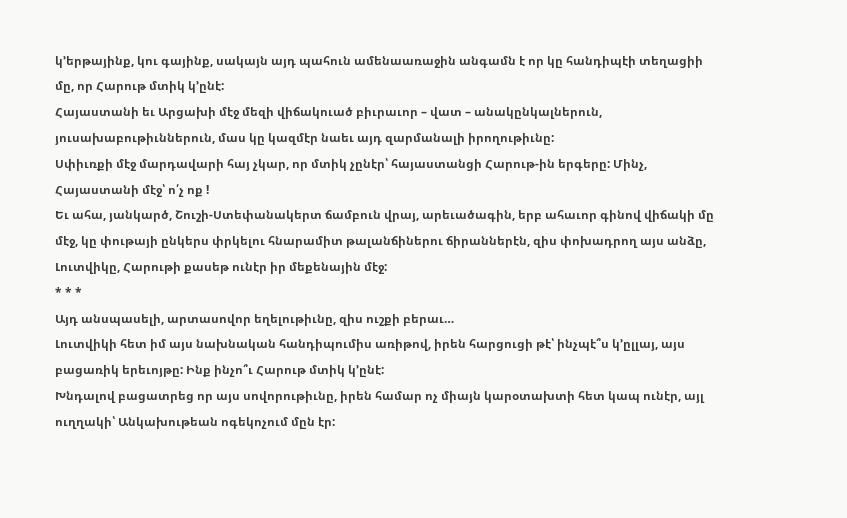կ’երթայինք, կու գայինք, սակայն այդ պահուն ամենաառաջին անգամն է որ կը հանդիպէի տեղացիի մը, որ Հարութ մտիկ կ’ընէ:
Հայաստանի եւ Արցախի մէջ մեզի վիճակուած բիւրաւոր – վատ – անակընկալներուն, յուսախաբութիւններուն, մաս կը կազմէր նաեւ այդ զարմանալի իրողութիւնը:
Սփիւռքի մէջ մարդավարի հայ չկար, որ մտիկ չընէր՝ հայաստանցի Հարութ-ին երգերը: Մինչ, Հայաստանի մէջ՝ ո՛չ ոք !
Եւ ահա, յանկարծ, Շուշի-Ստեփանակերտ ճամբուն վրայ, արեւածագին, երբ ահաւոր գինով վիճակի մը մէջ, կը փութայի ընկերս փրկելու հնարամիտ թալանճիներու ճիրաններէն, զիս փոխադրող այս անձը, Լուտվիկը, Հարութի քասեթ ունէր իր մեքենային մէջ:
* * *
Այդ անսպասելի, արտասովոր եղելութիւնը, զիս ուշքի բերաւ…
Լուտվիկի հետ իմ այս նախնական հանդիպումիս առիթով, իրեն հարցուցի թէ՝ ինչպէ՞ս կ’ըլլայ, այս բացառիկ երեւոյթը: Ինք ինչո՞ւ Հարութ մտիկ կ’ընէ:
Խնդալով բացատրեց որ այս սովորութիւնը, իրեն համար ոչ միայն կարօտախտի հետ կապ ունէր, այլ ուղղակի՝ Անկախութեան ոգեկոչում մըն էր: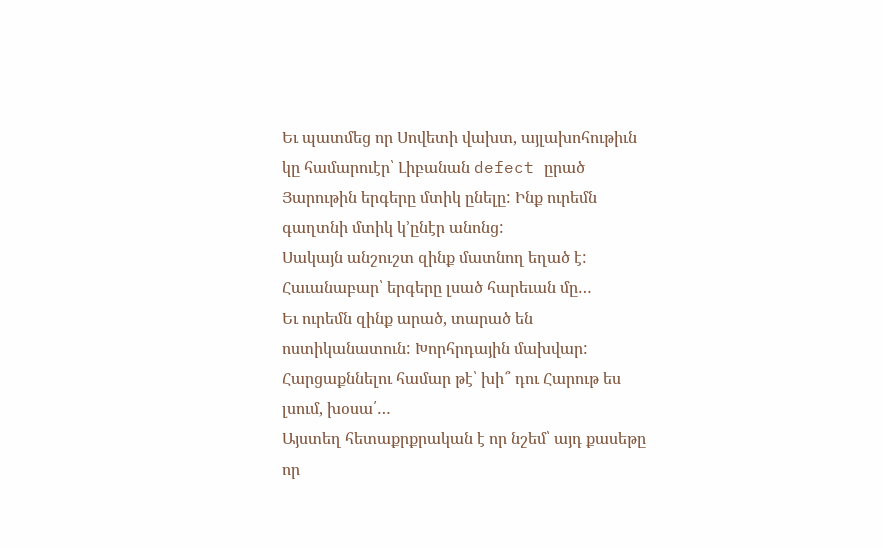Եւ պատմեց որ Սովետի վախտ, այլախոհութիւն կը համարուէր՝ Լիբանան defect ըրած Յարութին երգերը մտիկ ընելը: Ինք ուրեմն գաղտնի մտիկ կ’ընէր անոնց:
Սակայն անշուշտ զինք մատնող եղած է: Հաւանաբար՝ երգերը լսած հարեւան մը…
Եւ ուրեմն զինք արած, տարած են ոստիկանատուն: Խորհրդային մախվար: Հարցաքննելու համար թէ՝ խի՞ դու Հարութ ես լսում, խօսա՛…
Այստեղ հետաքրքրական է որ նշեմ՝ այդ քասեթը որ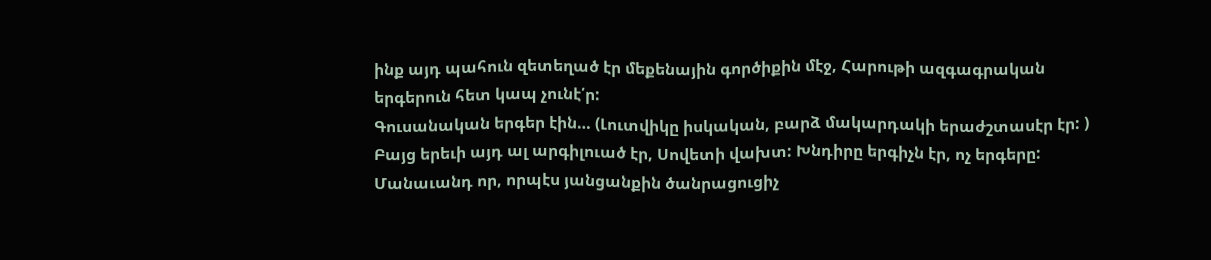ինք այդ պահուն զետեղած էր մեքենային գործիքին մէջ, Հարութի ազգագրական երգերուն հետ կապ չունէ՛ր:
Գուսանական երգեր էին… (Լուտվիկը իսկական, բարձ մակարդակի երաժշտասէր էր: )
Բայց երեւի այդ ալ արգիլուած էր, Սովետի վախտ: Խնդիրը երգիչն էր, ոչ երգերը:
Մանաւանդ որ, որպէս յանցանքին ծանրացուցիչ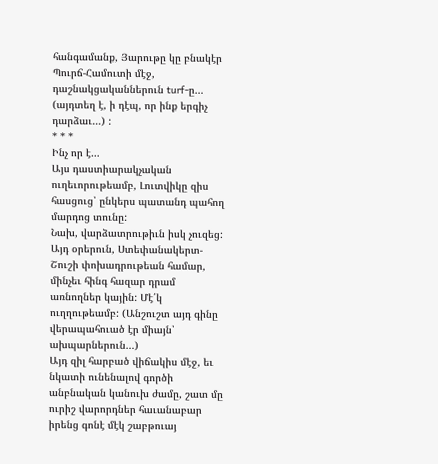հանգամանք, Յարութը կը բնակէր Պուրճ-Համուտի մէջ, դաշնակցականներուն turf-ը… (այդտեղ է, ի դէպ, որ ինք երգիչ դարձաւ…) :
* * *
Ինչ որ է…
Այս դաստիարակչական ուղեւորութեամբ, Լուտվիկը զիս հասցուց՝ ընկերս պատանդ պահող մարդոց տունը:
Նախ, վարձատրութիւն իսկ չուզեց:
Այդ օրերուն, Ստեփանակերտ-Շուշի փոխադրութեան համար, մինչեւ հինգ հազար դրամ առնողներ կային: Մէ՛կ ուղղութեամբ: (Անշուշտ այդ գինը վերապահուած էր միայն՝ ախպարներուն…)
Այդ զիլ հարբած վիճակիս մէջ, եւ նկատի ունենալով գործի անբնական կանուխ ժամը, շատ մը ուրիշ վարորդներ հաւանաբար իրենց գոնէ մէկ շաբթուայ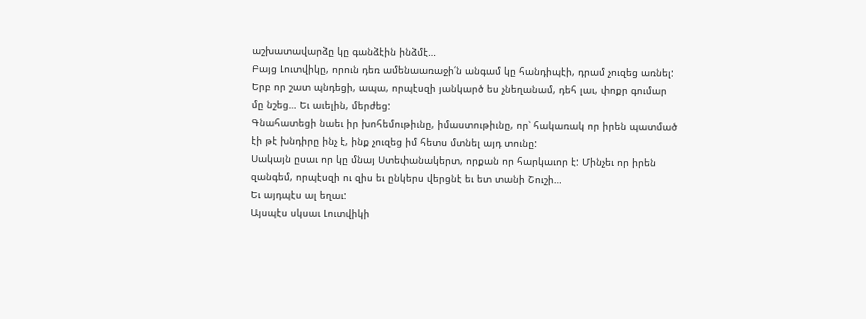աշխատավարձը կը գանձէին ինձմէ…
Բայց Լուտվիկը, որուն դեռ ամենաառաջի՛ն անգամ կը հանդիպէի, դրամ չուզեց առնել:
Երբ որ շատ պնդեցի, ապա, որպէսզի յանկարծ ես չնեղանամ, դեհ լաւ, փոքր գումար մը նշեց… Եւ աւելին, մերժեց:
Գնահատեցի նաեւ իր խոհեմութիւնը, իմաստութիւնը, որ՝ հակառակ որ իրեն պատմած էի թէ խնդիրը ինչ է, ինք չուզեց իմ հետս մտնել այդ տունը:
Սակայն ըսաւ որ կը մնայ Ստեփանակերտ, որքան որ հարկաւոր է: Մինչեւ որ իրեն զանգեմ, որպէսզի ու զիս եւ ընկերս վերցնէ եւ ետ տանի Շուշի…
Եւ այդպէս ալ եղաւ:
Այսպէս սկսաւ Լուտվիկի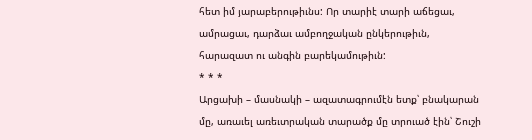հետ իմ յարաբերութիւնս: Որ տարիէ տարի աճեցաւ, ամրացաւ, դարձաւ ամբողջական ընկերութիւն, հարազատ ու անգին բարեկամութիւն:
* * *
Արցախի – մասնակի – ազատագրումէն ետք՝ բնակարան մը, առաւել առեւտրական տարածք մը տրուած էին՝ Շուշի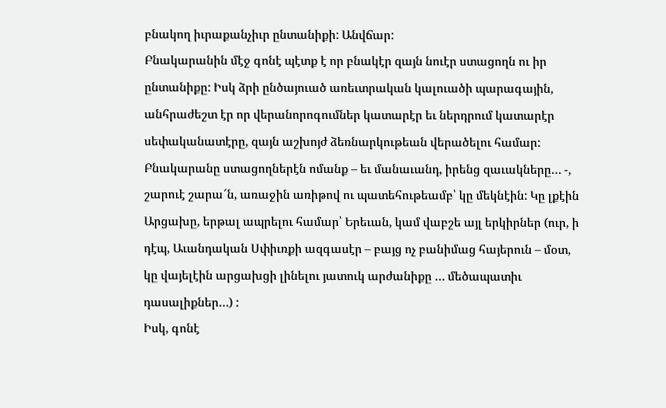բնակող իւրաքանչիւր ընտանիքի: Անվճար:
Բնակարանին մէջ գոնէ պէտք է որ բնակէր զայն նուէր ստացողն ու իր ընտանիքը: Իսկ ձրի ընծայուած առեւտրական կալուածի պարագային, անհրաժեշտ էր որ վերանորոգումներ կատարէր եւ ներդրում կատարէր սեփականատէրը, զայն աշխոյժ ձեռնարկութեան վերածելու համար:
Բնակարանը ստացողներէն ոմանք – եւ մանաւանդ, իրենց զաւակները… -, շարուէ շարա՜ն, առաջին առիթով ու պատեհութեամբ՝ կը մեկնէին: Կը լքէին Արցախը, երթալ ապրելու համար՝ Երեւան, կամ վաբշե այլ երկիրներ (ուր, ի դէպ, Աւանդական Սփիւռքի ազգասէր – բայց ոչ բանիմաց հայերուն – մօտ, կը վայելէին արցախցի լինելու յատուկ արժանիքը … մեծապատիւ դասալիքներ…) :
Իսկ, գոնէ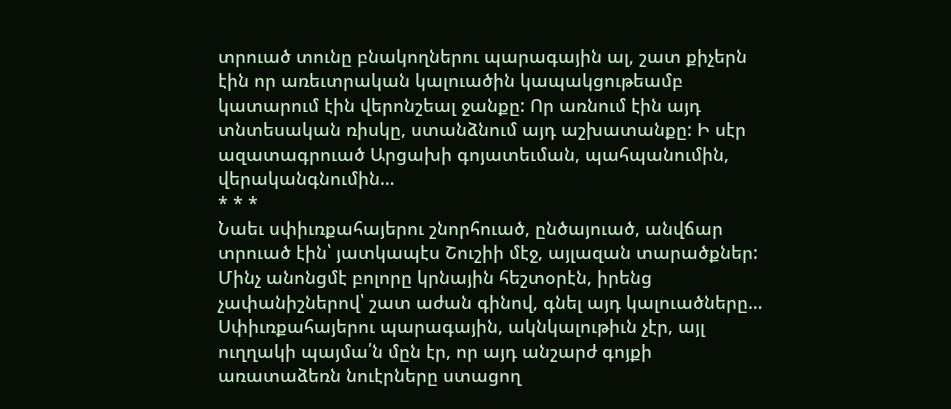տրուած տունը բնակողներու պարագային ալ, շատ քիչերն էին որ առեւտրական կալուածին կապակցութեամբ կատարում էին վերոնշեալ ջանքը: Որ առնում էին այդ տնտեսական ռիսկը, ստանձնում այդ աշխատանքը: Ի սէր ազատագրուած Արցախի գոյատեւման, պահպանումին, վերականգնումին…
* * *
Նաեւ սփիւռքահայերու շնորհուած, ընծայուած, անվճար տրուած էին՝ յատկապէս Շուշիի մէջ, այլազան տարածքներ: Մինչ անոնցմէ բոլորը կրնային հեշտօրէն, իրենց չափանիշներով՝ շատ աժան գինով, գնել այդ կալուածները…
Սփիւռքահայերու պարագային, ակնկալութիւն չէր, այլ ուղղակի պայմա՛ն մըն էր, որ այդ անշարժ գոյքի առատաձեռն նուէրները ստացող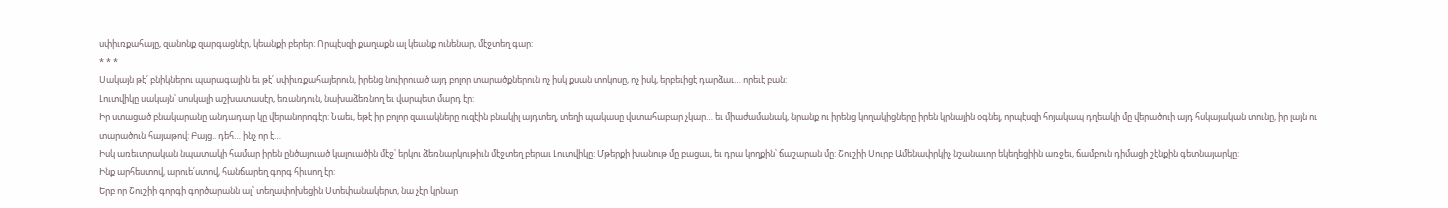սփիւռքահայը, զանոնք զարգացնէր, կեանքի բերեր: Որպէսզի քաղաքն ալ կեանք ունենար, մէջտեղ գար:
* * *
Սակայն թէ՛ բնիկներու պարագային եւ թէ՛ սփիւռքահայերուն, իրենց նուիրուած այդ բոլոր տարածքներուն ոչ իսկ քսան տոկոսը, ոչ իսկ, երբեւիցէ դարձաւ… որեւէ բան:
Լուտվիկը սակայն՝ սոսկալի աշխատասէր, եռանդուն, նախաձեռնող եւ վարպետ մարդ էր:
Իր ստացած բնակարանը անդադար կը վերանորոգէր: Նաեւ, եթէ իր բոլոր զաւակները ուզէին բնակիլ այդտեղ, տեղի պակասը վստահաբար չկար… եւ միաժամանակ, նրանք ու իրենց կողակիցները իրեն կրնային օգնել, որպէսզի հոյակապ դղեակի մը վերածուի այդ հսկայական տունը, իր լայն ու տարածուն հայաթով: Բայց.. դեհ… ինչ որ է…
Իսկ առեւտրական նպատակի համար իրեն ընծայուած կալուածին մէջ՝ երկու ձեռնարկութիւն մէջտեղ բերաւ Լուտվիկը: Մթերքի խանութ մը բացաւ, եւ դրա կողքին՝ ճաշարան մը: Շուշիի Սուրբ Ամենափրկիչ նշանաւոր եկեղեցիին առջեւ, ճամբուն դիմացի շէնքին գետնայարկը:
Ինք արհեստով, արուե՛ստով, հանճարեղ գորգ հիւսող էր:
Երբ որ Շուշիի գորգի գործարանն ալ՝ տեղափոխեցին Ստեփանակերտ, նա չէր կրնար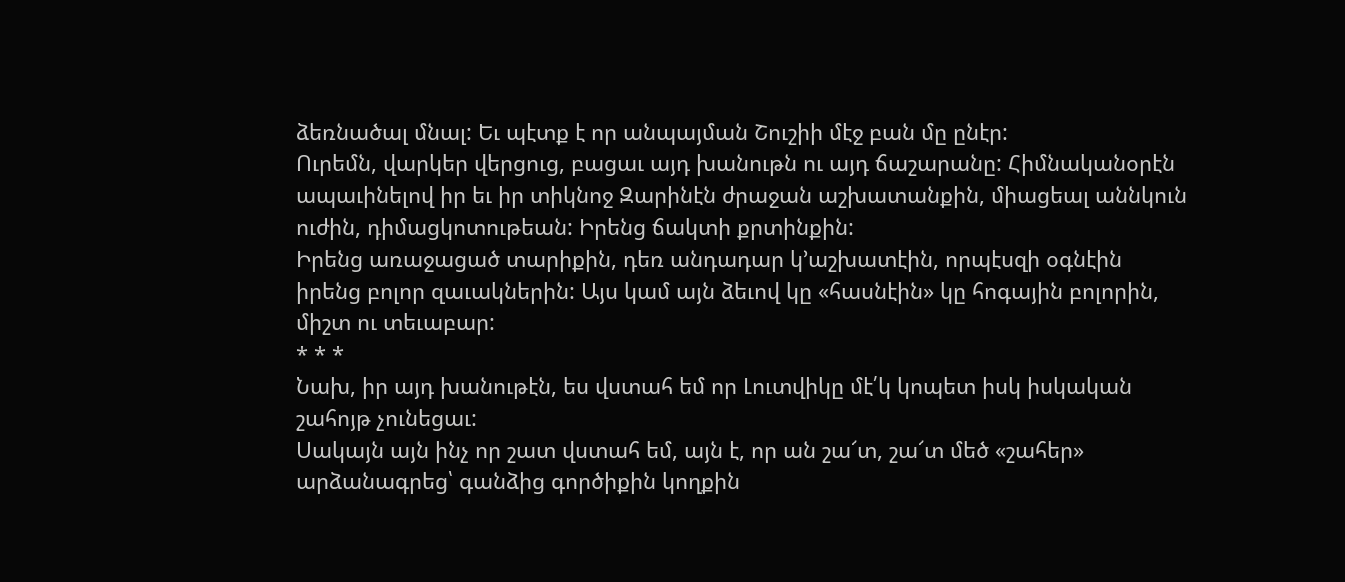ձեռնածալ մնալ: Եւ պէտք է որ անպայման Շուշիի մէջ բան մը ընէր:
Ուրեմն, վարկեր վերցուց, բացաւ այդ խանութն ու այդ ճաշարանը: Հիմնականօրէն ապաւինելով իր եւ իր տիկնոջ Զարինէն ժրաջան աշխատանքին, միացեալ աննկուն ուժին, դիմացկոտութեան: Իրենց ճակտի քրտինքին:
Իրենց առաջացած տարիքին, դեռ անդադար կ’աշխատէին, որպէսզի օգնէին իրենց բոլոր զաւակներին: Այս կամ այն ձեւով կը «հասնէին» կը հոգային բոլորին, միշտ ու տեւաբար:
* * *
Նախ, իր այդ խանութէն, ես վստահ եմ որ Լուտվիկը մէ՛կ կոպետ իսկ իսկական շահոյթ չունեցաւ:
Սակայն այն ինչ որ շատ վստահ եմ, այն է, որ ան շա՜տ, շա՜տ մեծ «շահեր» արձանագրեց՝ գանձից գործիքին կողքին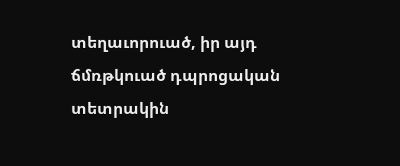տեղաւորուած, իր այդ ճմռթկուած դպրոցական տետրակին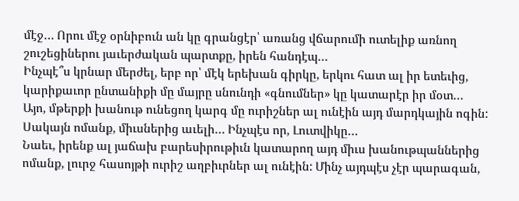մէջ… Որու մէջ օրնիբուն ան կը գրանցէր՝ առանց վճարումի ուտելիք առնող շուշեցիներու յաւերժական պարտքը, իրեն հանդէպ…
Ինչպէ՞ս կրնար մերժել, երբ որ՝ մէկ երեխան գիրկը, երկու հատ ալ իր ետեւից, կարիքաւոր ընտանիքի մը մայրը սնունդի «գնումներ» կը կատարէր իր մօտ…
Այո, մթերքի խանութ ունեցող կարգ մը ուրիշներ ալ ունէին այդ մարդկային ոգին: Սակայն ոմանք, միւսներից աւելի… Ինչպէս որ, Լուտվիկը…
Նաեւ, իրենք ալ յաճախ բարեսիրութիւն կատարող այդ միւս խանութպաններից ոմանք, լուրջ հասոյթի ուրիշ աղբիւրներ ալ ունէին: Մինչ այդպէս չէր պարագան,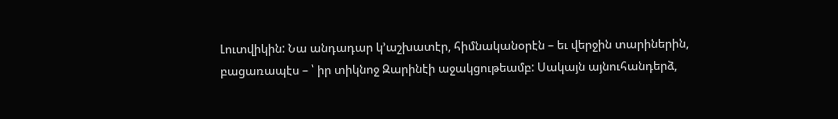Լուտվիկին: Նա անդադար կ’աշխատէր, հիմնականօրէն – եւ վերջին տարիներին, բացառապէս – ՝ իր տիկնոջ Զարինէի աջակցութեամբ: Սակայն այնուհանդերձ,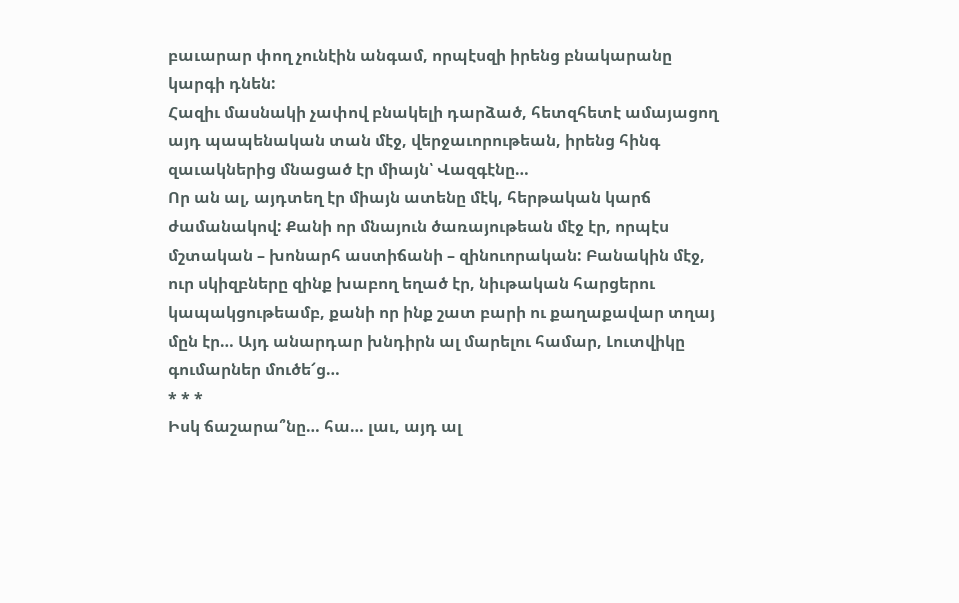բաւարար փող չունէին անգամ, որպէսզի իրենց բնակարանը կարգի դնեն:
Հազիւ մասնակի չափով բնակելի դարձած, հետզհետէ ամայացող այդ պապենական տան մէջ, վերջաւորութեան, իրենց հինգ զաւակներից մնացած էր միայն՝ Վազգէնը…
Որ ան ալ, այդտեղ էր միայն ատենը մէկ, հերթական կարճ ժամանակով: Քանի որ մնայուն ծառայութեան մէջ էր, որպէս մշտական – խոնարհ աստիճանի – զինուորական: Բանակին մէջ, ուր սկիզբները զինք խաբող եղած էր, նիւթական հարցերու կապակցութեամբ, քանի որ ինք շատ բարի ու քաղաքավար տղայ մըն էր… Այդ անարդար խնդիրն ալ մարելու համար, Լուտվիկը գումարներ մուծե՜ց…
* * *
Իսկ ճաշարա՞նը… հա… լաւ, այդ ալ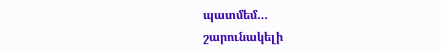պատմեմ…
շարունակելի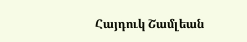Հայդուկ Շամլեան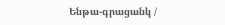Ենթա-գրացանկ /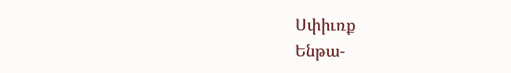Սփիւռք
Ենթա-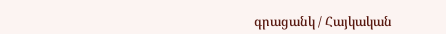գրացանկ / Հայկական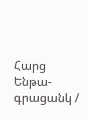Հարց
Ենթա-գրացանկ /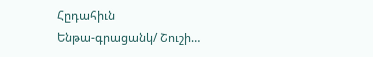Հըդահիւն
Ենթա-գրացանկ/ Շուշի…